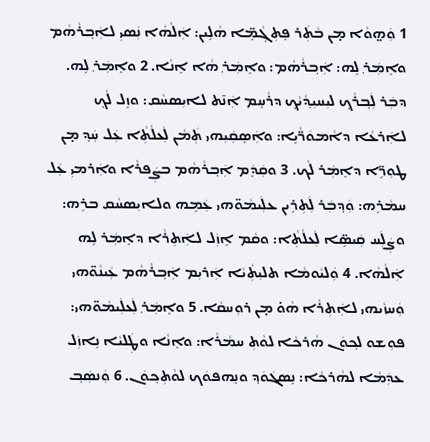1 ܘܲܗ̤ܘܵܐ ܡ̣ܢ ܒܵܬܲܪ ܦܸܬܼܓ݂ܵܡܹ̈ܐ ܗܵܠܹܝܢ: ܐܲܠܵܗܵܐ ܢܲܣܝܼ ܠܐܲܒ݂ܪܵܗܵܡ ܘܐܸܡܲܪ݂ ܠܹܗ: ܐܲܒ݂ܪܵܗܵܡ: ܘܐܸܡܲܪ݂ ܗܵܐ ܐܸܢܵܐ. 2 ܘܐܸܡܲܪ݂ ܠܹܗ. ܕܒܲܪ ܠܲܒ݂ܪܵܟ݂ ܠܝܼܚܝܼܕ݂ܵܝܵܟ݂ ܕܪܵܚܸܡ ܐܲܢ̄ܬ ܠܐܝܼܣܚܵܩ: ܘܙܸܠ ܠܵܟ݂ ܠܐܲܪܥܵܐ ܕܐܵܡܘܿܪ̈ܵܝܹܐ: ܘܐܲܣܸܩܲܝܼܗܝ ܬܲܡܵܢ ܠܲܥܠܵܬܼܵܐ ܥܲܠ ܚܲܕ݂ ܡ̣ܢ ܛܘܼܪܹ̈ܐ ܕܐܸܡܲܪ ܠܵܟ. 3 ܘܩܲܕܸܿܡ ܐܲܒ݂ܪܵܗܵܡ ܒܨܲܦܪܵܐ ܘܐܲܪܡܝܼ ܥܲܠ ܚܡܵܪܹܗ: ܘܲܕ݂ܒܲܪ ܠܲܬܼܪܹܝܢ ܥܠܲܝܡܵܘ̈ܗܝ ܥܲܡܹܗ ܘܠܐܝܼܣܚܵܩ ܒܪܹܗ: ܘܨܲܠܲܚ ܩܲܝܣܹ̈ܐ ܠܲܥܠܵܬܼܵܐ: ܘܩܵܡ ܐܸܙܲܠ ܠܐܲܬܼܪܵܐ ܕܐܸܡܲܪ ܠܹܗ ܐܲܠܵܗܵܐ. 4 ܘܲܠܝܵܘܡܵܐ ܬܠܝܼܬܼܵܝܵܐ ܐܲܪܝܼܡ ܐܲܒ݂ܪܵܗܵܡ ܥܲܝܢܵܘ̈ܗܝ ܘܲܚܙܵܝܗܝ ܠܐܲܬܼܪܵܐ ܗܵܘ̇ ܡ̣ܢ ܪܘܼܚܩܵܐ. 5 ܘܐܸܡܲܪ݂ ܠܲܥܠܲܝܡܵܘ̈ܗܝ: ܦܘܼܫܘ ܠܟ݂ܘܿܢ ܗܵܪܟܵܐ ܠܘܵܬܼ ܚܡܵܪܵܐ: ܘܐܸܢܵܐ ܘܛܲܠܝܵܐ ܢܹܐܙܲܠ ܥܕܲܡܵܐ ܠܗܵܪܟܵܐ: ܢܸܣܓܿܘܿܕ݂ ܘܢܸܗܦܘܿܟ ܠܘܵܬܼܟ݂ܘܿܢ. 6 ܘܲܢܣܲܒ݂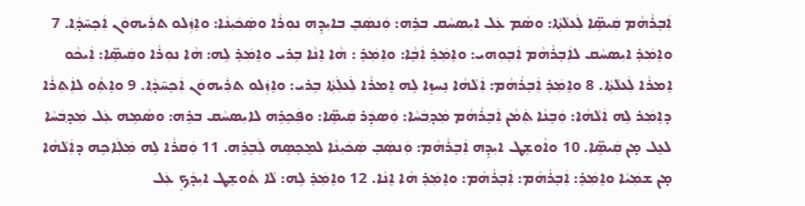ܐܲܒ݂ܪܵܗܵܡ ܩܲܝܣܹ̈ܐ ܠܲܥܠܵܬܼܵܐ: ܘܣܵܡ ܥܲܠ ܐܝܼܣܚܵܩ ܒܪܹܗ: ܘܲܢܣܲܒ݂ ܒܐܝܼܕܹܗ ܢܘܼܪܵܐ ܘܣܲܟܿܝܼܢܵܐ: ܘܐܸܙܲܠܘ ܬܪܲܝܗܘܿܢ ܐܲܟ݂ܚ̄ܕ݂ܵܐ. 7 ܘܐܸܡܲܪ݂ ܐܝܼܣܚܵܩ ܠܐܲܒ݂ܪܵܗܵܡ ܐܲܒ݂ܘܼܗܝ: ܘܐܸܡܲܪ݂ ܐܲܒ݂ܵܐ: ܘܐܸܡܲܪ݂ : ܗܵܐ ܐܸܢܵܐ ܒܹܪܝ ܘܐܸܡܲܪ݂ ܠܹܗ: ܗܵܐ ܢܘܼܪܵܐ ܘܩܲܝܣܹ̈ܐ: ܐܲܝܟܵܘ ܐܸܡܪܵܐ ܠܲܥܠܵܬܼܵܐ. 8 ܘܐܸܡܲܪ݂ ܐܲܒ݂ܪܵܗܵܡ: ܐܲܠܵܗܵܐ ܢܸܚܙܸܐ ܠܹܗ ܐܸܡܪܵܐ ܠܲܥܠܲܬܼܵܐ ܒܹܪܝ: ܘܐܸܙܲܠܘ ܬܪܲܝܗܘܿܢ ܐܲܟ݂ܚ̄ܕ݂ܵܐ. 9 ܘܐܸܬܼܵܘ ܠܐܲܬܼܪܵܐ ܕܐܸܡܲܪ ܠܹܗ ܐܲܠܵܗܵܐ: ܘܲܒ݂ܢܵܐ ܬܲܡܵܢ ܐܲܒ݂ܪܵܗܵܡ ܡܲܕ݂ܒܿܚܵܐ: ܘܲܣܕܲܪ ܩܲܝܣܹ̈ܐ: ܘܦܲܟ݂ܪܹܗ ܠܐܝܼܣܚܵܩ ܒܪܹܗ: ܘܣܵܡܹܗ ܥܲܠ ܡܲܕ݂ܒܿܚܵܐ ܠܥܸܠ ܡ̣ܢ ܩܲܝܣܹ̈ܐ. 10 ܘܐܵܘܫܸܛ ܐܝܼܕܹܗ ܐܲܒ݂ܪܵܗܵܡ: ܘܲܢܣܲܒ݂ ܣܲܟܿܝܼܢܵܐ ܠܡܸܟ݂ܣܹܗ ܠܲܒ݂ܪܹܗ. 11 ܘܲܩܪܵܐ ܠܹܗ ܡܲܠܲܐܟܹܗ ܕܐܲܠܵܗܵܐ ܡ̣ܢ ܫܡܲܝܵܐ ܘܐܸܡܲܪ݂: ܐܲܒ݂ܪܵܗܵܡ: ܐܲܒ݂ܪܵܗܵܡ: ܘܐܸܡܲܪ݂ ܗܵܐ ܐܸܢܵܐ. 12 ܘܐܸܡܲܪ݂ ܠܹܗ: ܠܵܐ ܬܵܘܫܸܛ ܐܝܼܕ݂ܵܟ݂ ܥܲܠ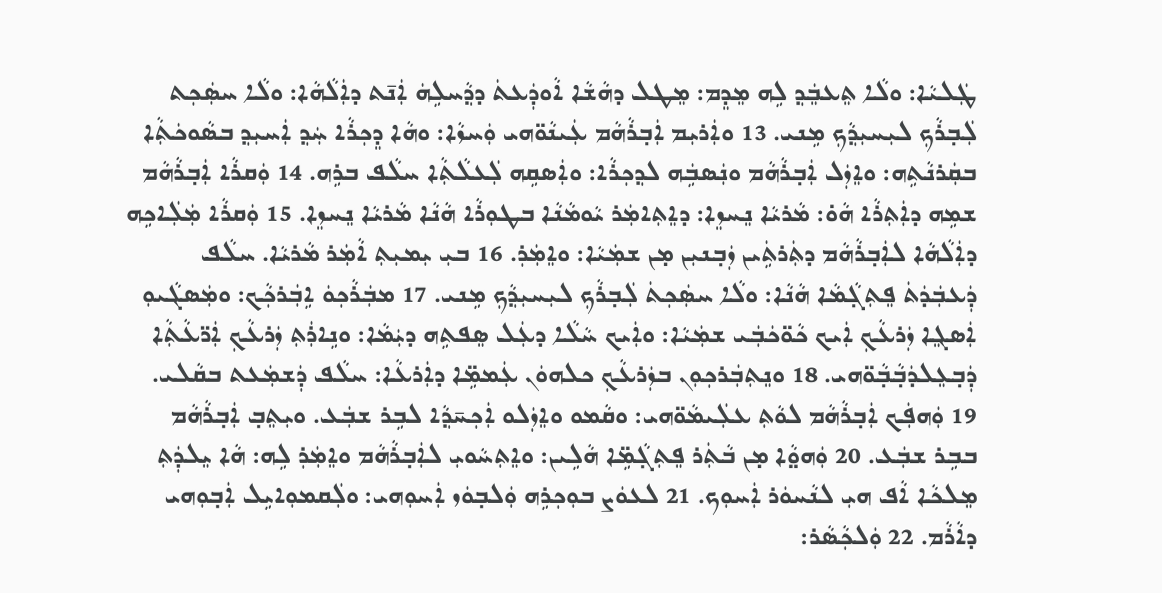ܛܲܠܝܵܐ: ܘܠܵܐ ܬܸܥܒܸܿܕ݂ ܠܹܗ ܡܸܕܸܡ: ܡܸܛܠ ܕܗܵܫܵܐ ܐܵܘܕܲܥܬܿ ܕܕ݂ܵܚܠܹܗܿ ܐܲܢ̄ܬ ܕܐܲܠܵܗܵܐ: ܘܠܵܐ ܚܣܲܟ݂ܬ ܠܲܒ݂ܪܵܟ݂ ܠܝܼܚܝܼܕ݂ܵܟ݂ ܡܹܢܝ. 13 ܘܐܲܪܝܼܡ ܐܲܒ݂ܪܵܗܵܡ ܥܲܝܢܵܘ̈ܗܝ ܘܲܚܙܵܐ: ܘܗܵܐ ܕܸܟ݂ܪܵܐ ܚܲܕ݂ ܐܲܚܝܼܕ݂ ܒܣܵܘܟܿܬܼܵܐ ܒܩܲܪܢܵܬܹܗ: ܘܐܸܙܲܠ ܐܲܒ݂ܪܵܗܵܡ ܘܢܲܣܒܹܿܗ ܠܕ݂ܟ݂ܪܵܐ: ܘܐܲܣܩܹܗ ܠܲܥܠܵܬܼܵܐ ܚܠܵܦ ܒܪܹܗ. 14 ܘܲܩܪܵܐ ܐܲܒ݂ܪܵܗܵܡ ܫܡܹܗ ܕܐܲܬܼܪܵܐ ܗܵܘ̇: ܡܵܪܝܵܐ ܢܸܚܙܸܐ: ܕܐܸܬܼܐܡܲܪ ܝܵܘܡܵܢܵܐ ܒܛܘܼܪܵܐ ܗܵܢܵܐ ܡܵܪܝܵܐ ܢܸܚܙܸܐ. 15 ܘܲܩܪܵܐ ܡܲܠܲܐܟܹܗ ܕܐܲܠܵܗܵܐ ܠܐܲܒ݂ܪܵܗܵܡ ܕܬܲܪܬܹܿܝܢ ܙܲܒ݂ܢܝܼܢ ܡ̣ܢ ܫܡܲܝܵܐ: ܘܐܸܡܲܪ݂. 16 ܒܝܼ ܝܼܡܝܼܬܼ ܐܵܡܲܪ ܡܵܪܝܵܐ. ܚܠܵܦ ܕܲܥܒܲܕܿܬܿ ܦܸܬܼܓ݂ܵܡܵܐ ܗܵܢܵܐ: ܘܠܵܐ ܚܣܲܟ݂ܬܿ ܠܲܒ݂ܪܵܟ݂ ܠܝܼܚܝܼܕ݂ܵܟ݂ ܡܹܢܝ. 17 ܡܒܲܪܵܟ݂ܘܿ ܐܹܒܲܪܟ݂ܵܟ: ܘܡܲܣܓܵܝܘܼ ܐܲܣܓܸܐ ܙܲܪܥܵܟ݂ ܐܲܝܟ ܟܵܘ̈ܟܿܒܲܝ ܫܡܲܝܵܐ: ܘܐܲܝܟ ܚܵܠܵܐ ܕܥܲܠ ܣܸܦܬܹܗ ܕܝܲܡܵܐ: ܘܢܹܐܪܲܬܼ ܙܲܪܥܵܟ݂ ܐܲܪ̈ܥܵܬܼܵܐ ܕܲܒ݂ܥܸܠܕܿܒ݂ܵܒ݂ܵܘ̈ܗܝ. 18 ܘܢܸܬܼܒܲܪܟ݂ܘܼܢ ܒܙܲܪܥܵܟ݂ ܟܠܗܘܿܢ ܥܲܡܡܹ̈ܐ ܕܐܲܪܥܵܐ: ܚܠܵܦ ܕܲܫܡܲܥܬ ܒܩܵܠܝ. 19 ܘܲܗܦܲܟ ܐܲܒ݂ܪܵܗܵܡ ܠܘܵܬܼ ܥܠܲܝܡܵܘ̈ܗܝ: ܘܩܵܡܘ ܘܐܸܙܲܠܘ ܐܲܟ݂ܚ̄ܕ݂ܵܐ ܠܒܹܪ ܫܒܲܥ. ܘܝܼܬܸܒ݂ ܐܲܒ݂ܪܵܗܵܡ ܒܒܹܪ ܫܒܲܥ. 20 ܘܲܗܘ̤ܵܐ ܡ̣ܢ ܒܵܬܲܪ ܦܸܬܼܓ݂ܵܡܹ̈ܐ ܗܵܠܹܝܢ: ܘܐܸܬܼܚܵܘܝܼ ܠܐܲܒ݂ܪܵܗܵܡ ܘܐܸܡܲܪ݂ ܠܹܗ: ܗܵܐ ܝܸܠܕܲܬܼ ܡܸܠܟܵܐ ܐܵܦ ܗܝܼ ܠܢܵܚܘܿܪ ܐܲܚܘܼܟ. 21 ܠܥܘܿܨ ܒܘܼܟ݂ܪܹܗ ܘܲܠܒ݂ܘܿܙ ܐܲܚܘܼܗܝ: ܘܠܲܩܡܘܼܐܝܹܠ ܐܲܒ݂ܘܼܗܝ ܕܐܵܪܵܡ. 22 ܘܲܠܟ݂ܵܣܵܪ: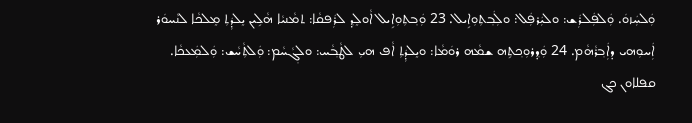ܘܲܠܚܲܙܘܿ. ܘܲܠܦܲܠܪܲܫ: ܘܠܝܲܪܦܲܠ: ܘܠܲܒ݂ܬܼܘܼܐܹܝܠ. 23 ܘܲܒ݂ܬܼܘܼܐܹܝܠ ܐܵܘܠܸܕ݂ ܠܪܲܦܩܵܐ: ܬܡܵܢܝܵܐ ܗܵܠܹܝܢ ܝܸܠܕܲܬܼ ܡܸܠܟܵܐ ܠܢܵܚܘܿܪ ܐܲܚܘܼܗܝ ܕܐܲܒ݂ܪܵܗܵܡ. 24 ܘܲܕ݂ܪܘܼܟ݂ܬܹܗ ܫܡܵܗ ܪܘܿܡܵܐ: ܘܝܸܠܕܲܬܼ ܐܵܦ ܗܝܼ ܠܛܵܒ݂ܵܚ: ܘܠܓ݂ܵܚܵܡ: ܘܲܠܬܼܵܚܵܫ: ܘܲܠܡܲܥܟܵܐ.
ܩܦܠܐܘܢ ܟܓ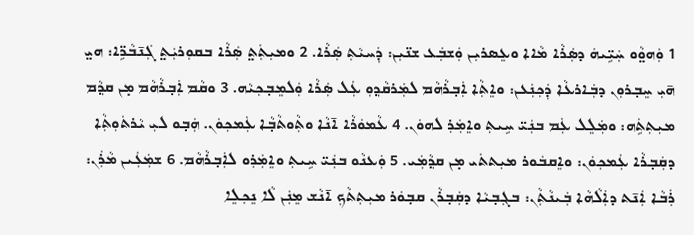1 ܘܲܗܘ̤ܵܘ ܚܲܝܹ̈ܝܗܿ ܕܣܲܪܵܐ ܡܵܐܐ ܘܥܸܣܪܝܼܢ ܘܲܫܒܲܥ ܫܢ̈ܝܼܢ: ܕܲܚܝܵܬܼ ܣܲܪܵܐ. 2 ܘܡܝܼܬܲܬ̤ ܣܲܪܵܐ ܒܩܘܼܪܝܲܬ̤ ܓܲܢ̄ܒܵܪܹ̈ܐ: ܗܝ̤ ܗ̄ܝܼ ܚܸܒ݂ܪܘܼܢ ܕܒܲܐܪܥܵܐ ܕܲܟ݂ܢܲܥܢ: ܘܐܸܬܼܵܐ ܐܲܒ݂ܪܵܗܵܡ ܠܡܲܪܩܵܕ݂ܘܼ ܥܲܠ ܣܲܪܵܐ ܘܲܠܡܸܒ݂ܟ݂ܝܵܗ. 3 ܘܩܵܡ ܐܲܒ݂ܪܵܗܵܡ ܡ̣ܢ ܩܕ݂ܵܡ ܡܝܼܬܼܬܹܿܗ: ܘܡܲܠܸܠ ܥܲܡ ܒܢܲܝ̈ ܚܹܝܬܼ ܘܐܸܡܲܪ݂ ܠܗܘܿܢ. 4 ܥܵܡܘܿܪܵܐ ܐ̄ܢܵܐ ܘܬܼܵܘܬܵܒ݂ܵܐ ܥܲܡܟ݂ܘܿܢ. ܗܲܒ݂ܘ ܠܝܼ ܝܵܪܬܿܘܼܬܼܵܐ ܕܩܲܒ݂ܪܵܐ ܥܲܡܟ݂ܘܿܢ: ܘܐܸܩܒܿܘܪ ܡܝܼܬܬܿܝ ܡ̣ܢ ܩܕ݂ܵܡܲܝ. 5 ܘܲܥܢܵܘ ܒܢܲܝ̈ ܚܹܝܬܼ ܘܐܸܡܲܪ݂ܘ ܠܐܲܒ݂ܪܵܗܵܡ. 6 ܫܡܲܥܲܝܢ ܡܵܪܲܢ: ܪܲܒܵܐ ܐܲܢ̄ܬ ܕܐܲܠܵܗܵܐ ܒܲܝܢܵܬܼܵܢ: ܒܓܼܒ݂ܝܵܐ ܕܩܲܒ݂ܪܵܢ ܩܒ݂ܘܿܪ ܡܝܼܬܼܬܵܟ݂ ܐ̄ܢܵܫ ܡܸܢܲܢ ܠܵܐ ܢܸܟ݂ܠܸܐ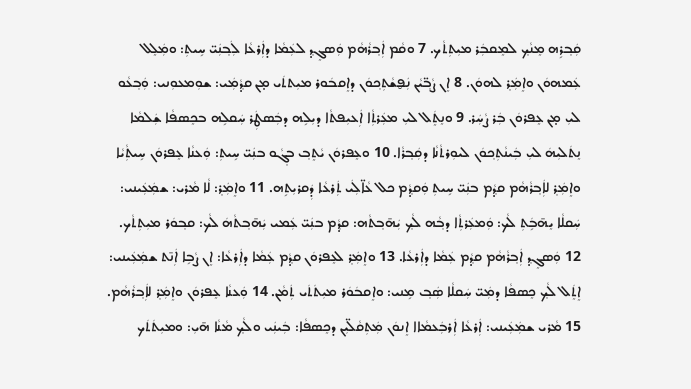ܩܲܒ݂ܪܹܗ ܡܸܢܵܟ݂ ܠܡܸܩܒܲܪ ܡܝܼܬܼܬܵܟ. 7 ܘܩܵܡ ܐܲܒ݂ܪܵܗܵܡ ܘܲܣܓܸܕ݂ ܠܥܲܡܵܐ ܕܐܲܪܥܵܐ ܠܲܒ݂ܢܲܝ̈ ܚܹܝܬܼ: ܘܡܲܠܸܠ ܥܲܡܗܘܿܢ ܘܐܸܡܲܪ݂ ܠܗܘܿܢ. 8 ܐܸܢ ܨܵܒ݂̈ܝܵܢ ܢܲܦ̮ܫܵܬܼܟ݂ܘܿܢ ܕܐܸܩܒܿܘܪ ܡܝܼܬܬܿܝ ܡ̣ܢ ܩܕ݂ܵܡܲܝ: ܫܘܼܡܥܘܼܢܝ: ܘܲܒ݂ܥܵܘ ܠܝܼ ܡ̣ܢ ܥܸܦܪܘܿܢ ܒܲܪ ܨܵܚܲܪ. 9 ܘܢܸܬܸܿܠ ܠܝܼ ܡܥܲܪܬܼܵܐ ܐܲܥܝܼܦܬܵܐ ܕܝܼܠܹܗ ܕܒܲܣܛܲܪ ܚܲܩܠܹܗ ܒܟܸܣܦܵܐ ܫܲܠܡܵܐ ܢܸܬܿܠܝܼܗܿ ܠܝܼ ܒܲܝܢܵܬܼܟ݂ܘܿܢ ܠܝܘܼܪܬܵܢܵܐ ܕܩܲܒ݂ܪܵܐ. 10 ܘܥܸܦܪܘܿܢ ܝܵܬܸܒ݂ ܒܓ݂ܵܘ ܒܢܲܝ̈ ܚܹܝܬܼ: ܘܲܥܢܵܐ ܥܸܦܪܘܿܢ ܚܹܝܬܼܵܝܵܐ ܘܐܸܡܲܪ݂ ܠܐܲܒ݂ܪܵܗܵܡ ܩܕ݂ܵܡ ܒܢܲܝ̈ ܚܹܝܬܼ ܘܲܩܕ݂ܵܡ ܟܠ ܥܵܐ̈ܠܲܝ ܬܲܪܥܵܐ ܕܲܩܪܝܼܬܹܗ. 11 ܘܐܸܡܲܪ݂: ܠܵܐ ܡܵܪܝ: ܫܡܲܥܲܝܢܝ: ܚܲܩܠܵܐ ܝܸܗ̄ܒܹܿܬܼ ܠܵܟ: ܘܲܡܥܲܪܬܼܵܐ ܕܒ݂ܵܗ ܠܵܟ݂ ܝܲܗ̄ܒ݂ܬܵܗ: ܩܕ݂ܵܡ ܒܢܲܝ̈ ܥܲܡܝ ܝܲܗ̄ܒ݂ܬܵܗܿ ܠܵܟ: ܩܒ݂ܘܿܪ ܡܝܼܬܼܬܵܟ. 12 ܘܲܣܓܸܕ݂ ܐܲܒ݂ܪܵܗܵܡ ܩܕ݂ܵܡ ܥܲܡܵܐ ܕܐܲܪܥܵܐ. 13 ܘܐܸܡܲܪ݂ ܠܥܸܦܪܘܿܢ ܩܕ݂ܵܡ ܥܲܡܵܐ ܕܐܲܪܥܵܐ: ܐܸܢ ܨܵܒܹܐ ܐܲܢ̄ܬ ܫܡܲܥܲܝܢܝ: ܐܸܬܸܿܠ ܠܵܟ݂ ܟܸܣܦܵܐ ܕܡܲܝ̈ ܚܲܩܠܵܐ ܣܲܒ݂ ܡܹܢܝ: ܘܐܸܩܒܿܘܿܪ ܡܝܼܬܿܬܿܝ ܬܲܡܵܢ. 14 ܘܲܥܢܵܐ ܥܸܦܪܘܿܢ ܘܐܸܡܲܪ݂ ܠܐܲܒ݂ܪܵܗܵܡ. 15 ܡܵܪܝ ܫܡܲܥܲܝܢܝ: ܐܲܪܥܵܐ ܐܲܪܒܲܥܡܵܐܐ ܐܸܢܘܿܢ ܡܲܬܼܩܵܠ̈ܝܼܢ ܕܟܸܣܦܵܐ: ܒܲܝܢܲܝ ܘܠܵܟ݂ ܡܵܢܵܐ ܗ̄ܝܼ: ܘܡܝܼܬܿܬܿܟ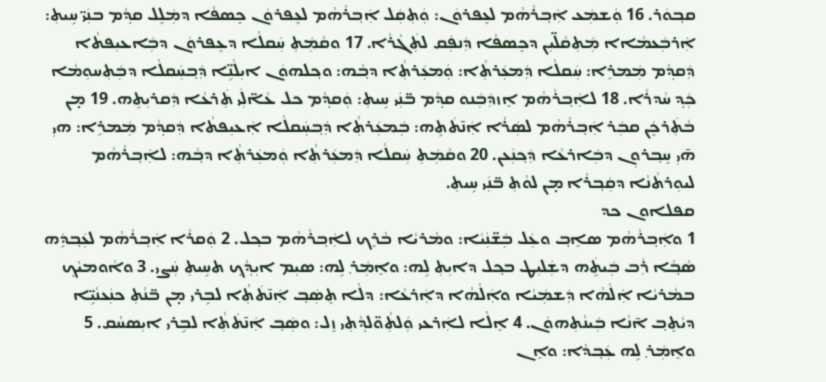ܩܒ݂ܘܿܪ. 16 ܘܲܫܡܲܥ ܐܲܒ݂ܪܵܗܵܡ ܠܥܸܦܪܘܿܢ: ܘܲܬܼܩܲܠ ܐܲܒ݂ܪܵܗܵܡ ܠܥܸܦܪܘܿܢ ܟܸܣܦܵܐ ܕܡܲܠܸܠ ܩܕ݂ܵܡ ܒܢܲܝ̈ ܚܹܝܬܼ: ܐܲܪܒܲܥܡܵܐܐ ܡܲܬܼܩܵܠ̈ܝܼܢ ܕܟܸܣܦܵܐ ܕܲܢܦܲܩ ܠܬܲܓܵܪܵܐ. 17 ܘܩܵܡܲܬܼ ܚܲܩܠܵܐ ܕܥܸܦܪܘܿܢ ܕܒܲܐܥܝܼܦܬܵܐ ܕܲܩܕ݂ܵܡ ܡܲܡܪܹܐ: ܚܲܩܠܵܐ ܕܲܡܥܲܪܬܼܵܐ: ܘܲܡܥܲܪܬܼܵܐ ܕܒ݂ܵܗ: ܘܟ݂ܠܗܘܿܢ ܐܝܼܠܵܢܹ̈ܐ ܕܲܒ݂ܚܲܩܠܵܐ ܕܒܲܬܼܚܘܼܡܵܐ ܟܲܕ݂ ܚܵܕܪܵܐ. 18 ܠܐܲܒ݂ܪܵܗܵܡ ܐܸܙܕܲܒܲܢܘ ܩܕ݂ܵܡ ܒ̈ܢܲܝ ܚܹܝܬܼ: ܘܲܩܕ݂ܵܡ ܟܠ ܥܵܐ̈ܠܲܝ ܬܲܪܥܵܐ ܕܲܩܪܝܼܬܹܗ. 19 ܡ̣ܢ ܒܵܬܲܪܟܸܿܢ ܩܒܲܪ ܐܲܒ݂ܪܵܗܵܡ ܠܣܲܪܵܐ ܐܲܢ̄ܬܿܬܹܗ: ܒܲܡܥܲܪܬܼܵܐ ܕܲܒ݂ܚܲܩܠܵܐ ܐܲܥܝܼܦܬܵܐ ܕܲܩܕ݂ܵܡ ܡܲܡܪܹܐ: ܗܝܼ ܗ̄ܝܼ ܚܸܒ݂ܪܘܼܢ ܕܒܲܐܪܥܵܐ ܕܲܟ݂ܢܲܥܢ. 20 ܘܩܵܡܲܬܼ ܚܲܩܠܵܐ ܕܲܡܥܲܪܬܼܵܐ ܘܲܡܥܲܪܬܼܵܐ ܕܒ݂ܵܗ: ܠܐܲܒ݂ܪܵܗܵܡ ܠܝܘܼܪܬܵܢܵܐ ܕܩܲܒ݂ܪܵܐ ܡ̣ܢ ܠܘܵܬܼ ܒ̈ܢܲܝ ܚܹܝܬܼ.
ܩܦܠܐܘܢ ܟܕ
1 ܘܐܲܒ݂ܪܵܗܵܡ ܣܐܸܒ݂ ܘܥܲܠ ܒܲܫ̈ܢܲܝܵܐ: ܘܡܵܪܝܵܐ ܒܵܪܸܟ ܠܐܲܒ݂ܪܵܗܵܡ ܒܟ݂ܠ. 2 ܘܲܩܪܵܐ ܐܲܒ݂ܪܵܗܵܡ ܠܥܲܒ݂ܕܹܿܗ ܣܵܒ݂ܵܐ ܪܲܒ ܒܲܝܬܹܿܗ ܕܫܲܠܝܼܛ ܒܟ݂ܠ ܕܐܝܼܬܼ ܠܹܗ: ܘܐܸܡܲܪ݂ ܠܹܗ: ܣܝܼܡ ܐܝܼܕ݂ܵܟ݂ ܬܚܹܝܬܼ ܚܲܨܝ. 3 ܘܐܵܘܡܝܵܟ݂ ܒܡܵܪܝܵܐ ܐܲܠܵܗܵܐ ܕܲܫܡܲܝܵܐ ܘܐܲܠܵܗܵܐ ܕܐܲܪܥܵܐ: ܕܠܵܐ ܬܸܣܲܒ݂ ܐܲܢ̄ܬܿܬܼܵܐ ܠܒܹܪܝ ܡ̣ܢ ܒ̈ܢܵܬܼ ܟܢܲܥܢܵܝܹ̈ܐ ܕܝܵܬܸܒ݂ ܐ̄ܢܵܐ ܒܲܝܢܵܬܼܗܘܿܢ. 4 ܐܸܠܵܐ ܠܐܲܪܥܝ ܘܲܠܬܼܵܘ̈ܠܕ݂ܵܬܼܝ ܙܸܠ: ܘܣܲܒ݂ ܐܲܢ̄ܬܿܬܼܵܐ ܠܒܹܪܝ ܐܝܼܣܚܵܩ. 5 ܘܐܸܡܲܪ݂ ܠܹܗ ܥܲܒ݂ܕܵܐ: ܘܐܸܢ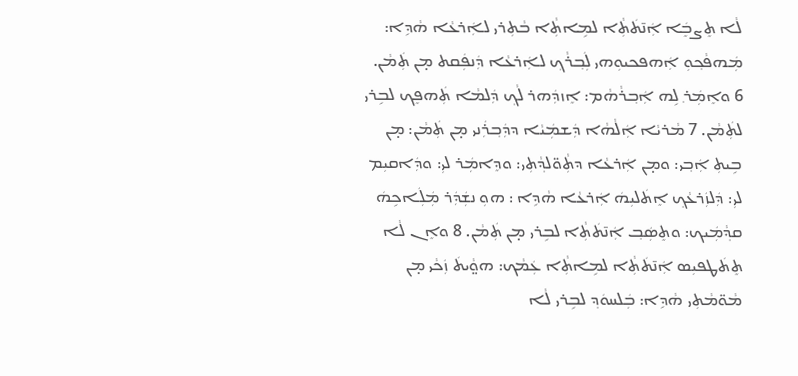ܠܵܐ ܬܸܨܒܸܿܐ ܐܲܢ̄ܬܿܬܼܵܐ ܠܡܹܐܬܼܵܐ ܒܵܬܼܪܝ ܠܐܲܪܥܵܐ ܗܵܕܹܐ: ܡܲܗܦܵܟ݂ܘܼ ܐܲܗܦܟܝܘܼܗܝ ܠܲܒ݂ܪܵܟ݂ ܠܐܲܪܥܵܐ ܕܲܢܦܲܩܬ ܡ̣ܢ ܬܲܡܵܢ. 6 ܘܐܸܡܲܪ݂ ܠܹܗ ܐܲܒ݂ܪܵܗܵܡ: ܐܸܙܕܲܗܪ ܠܵܟ݂ ܕܲܠܡܵܐ ܬܲܗܦܸܟ ܠܒܹܪܝ ܠܬܲܡܵܢ. 7 ܡܵܪܝܵܐ ܐܲܠܵܗܵܐ ܕܲܫܡܲܝܵܐ ܕܕܲܒ݂ܪܲܢܝ ܡ̣ܢ ܬܲܡܵܢ: ܡ̣ܢ ܒܹܝܬܼ ܐܲܒ݂ܝ: ܘܡ̣ܢ ܐܲܪܥܵܐ ܕܬܼܵܘ̈ܠܕ݂ܵܬܼܝ: ܘܕܸܐܡܲܪ ܠܝܼ: ܘܕܲܐܩܝܼܡ ܠܝܼ: ܕܲܠܙܲܪܥܵܟ݂ ܐܸܬܿܠܝܼܗܿ ܐܲܪܥܵܐ ܗܵܕܹܐ : ܗܘܼ ܢܫܲܕܲܪ ܡܲܠܲܐܟܹܗܿ ܩܕ݂ܵܡܲܝܟ: ܘܬܸܣܲܒ݂ ܐܲܢ̄ܬܿܬܼܵܐ ܠܒܹܪܝ ܡ̣ܢ ܬܲܡܵܢ. 8 ܘܐܸܢ ܠܵܐ ܬܸܬܿܛܦܝܼܣ ܐܲܢ̄ܬܿܬܼܵܐ ܠܡܹܐܬܼܵܐ ܥܲܡܵܟ: ܗܘ̤ܵܝܬܿ ܙܲܟܵܝ ܡ̣ܢ ܡܵܘ̈ܡܵܬܼܝ ܗܵܕܹܐ: ܒܲܠܚܘܿܕ݂ ܠܒܹܪܝ ܠܵܐ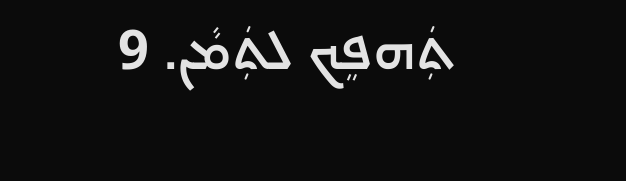ܬܲܗܦܸܟ ܠܬܲܡܵܢ. 9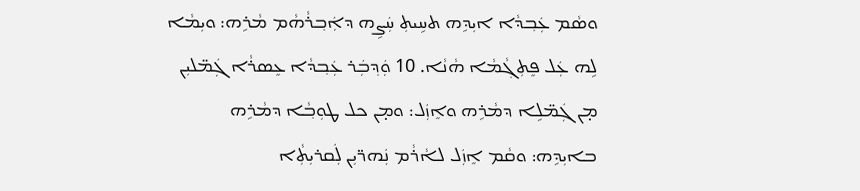ܘܣܵܡ ܥܲܒ݂ܕܵܐ ܐܝܼܕܹܗ ܬܚܹܝܬܼ ܚܲܨܹܗ ܕܐܲܒ݂ܪܵܗܵܡ ܡܵܪܹܗ: ܘܝܼܡܵܐ ܠܹܗ ܥܲܠ ܦܸܬܼܓ݂ܵܡܵܐ ܗܵܢܵܐ. 10 ܘܲܕ݂ܒܲܪ ܥܲܒ݂ܕܵܐ ܥܸܣܪܵܐ ܓܲܡ̈ܠܝܼܢ ܡ̣ܢ ܓܲܡ̈ܠܹܐ ܕܡܵܪܹܗ ܘܐܸܙܲܠ: ܘܡ̣ܢ ܟܠ ܛܘܼܒ݂ܵܐ ܕܡܵܪܹܗ ܒܐܝܼܕܹܗ: ܘܩܵܡ ܐܸܙܲܠ ܠܐܵܪܵܡ ܢܲܗܪ̈ܝܼܢ ܠܲܩܪܝܼܬܼܵܐ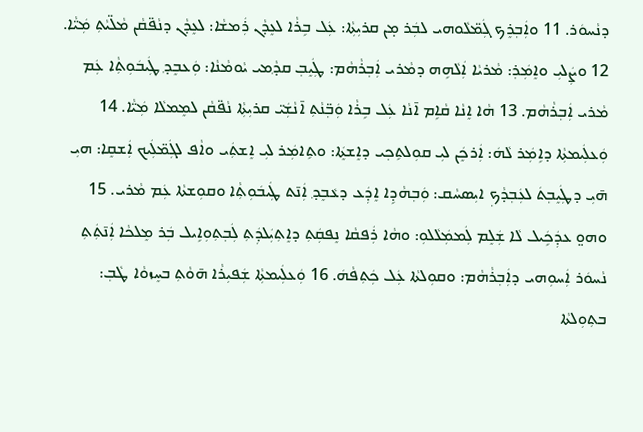ܕܢܵܚܘܿܪ. 11 ܘܐܲܒ݂ܪܸܟ ܓܲܡ̈ܠܵܘܗܝ ܠܒܲܪ ܡ̣ܢ ܩܪܝܼܬܼܵܐ: ܥܲܠ ܒܹܪܵܐ ܠܥܸܕܵܢ ܪܲܡܫܵܐ: ܠܥܸܕܵܢ ܕܢܵܦ̈ܩܵܢ ܡܵܠ̈ܝܵܬܼ ܡܲܝ̈ܵܐ. 12 ܘܨܲܠܝܼ ܘܐܸܡܲܪ݂: ܡܵܪܝܵܐ ܐܲܠܵܗܹܗ ܕܡܵܪܝ ܐܲܒ݂ܪܵܗܵܡ: ܛܲܝܸܒ݂ ܩܕ݂ܵܡܝ ܝܵܘܡܵܢܵܐ: ܘܲܥܒܸܕ݂ ܛܲܝܒܿܘܼܬܼܵܐ ܥܲܡ ܡܵܪܝ ܐܲܒ݂ܪܵܗܵܡ. 13 ܗܵܐ ܐܸܢܵܐ ܩܵܐܹܡ ܐ̄ܢܵܐ ܥܲܠ ܒܹܪܵܐ ܘܲܒ݂̈ܢܵܬܼ ܐ̄ܢܵܫܲܝ̈ ܩܪܝܼܬܼܵܐ ܢܵܦ̈ܩܵܢ ܠܡܸܡܠܵܐ ܡܲܝ̈ܵܐ. 14 ܘܲܥܠܲܝܡܬܼܵܐ ܕܐܹܡܲܪ ܠܵܗܿ: ܐܲܪܟܸܿܢ ܠܝܼ ܩܘܼܠܬܹܟ݂ܝ ܕܐܸܫܬܸܿܐ: ܘܬܹܐܡܲܪ ܠܝܼ ܐܸܫܬܲܝ ܘܐܵܦ ܠܓܲܡ̈ܠܲܝܟ ܐܲܫܩܸܐ: ܗܝܼ ܗ̄ܝܼ ܕܛܲܝܸܒ݂ܬܿ ܠܥܲܒ݂ܕܵܟ݂ ܐܝܼܣܚܵܩ: ܘܲܒ݂ܗܵܕܹܐ ܐܸܕܲܥ ܕܥܵܒܸܕ݂ ܐܲܢ̄ܬ ܛܲܝܒܿܘܼܬܼܵܐ ܘܩܘܼܫܬܵܐ ܥܲܡ ܡܵܪܝ. 15 ܘܗܘ̤ ܥܕܲܟܹܿܝܠ ܠܵܐ ܫܲܠܸܡ ܠܲܡܡܲܠܵܠܘܼ: ܘܗܵܐ ܪܲܦܩܵܐ ܢܸܦܩܲܬܼ ܕܐܸܬܼܝܲܠܕܲܬܼ ܠܲܒ݂ܬܼܘܼܐܹܝܠ ܒܲܪ ܡܸܠܟܵܐ ܐܲܢ̄ܬܲܬܼ ܢܵܚܘܿܪ ܐܲܚܘܼܗܝ ܕܐܲܒ݂ܪܵܗܵܡ: ܘܩܘܼܠܬܵܐ ܥܲܠ ܟܲܬܼܦܵܗܿ. 16 ܘܲܥܠܲܝܡܬܼܵܐ ܫܲܦܝܼܪܵܐ ܗ̄ܘܵܬܼ ܒܚܸܙܘܵܐ ܛܵܒ݂: ܒܬܼܘܼܠܬܵܐ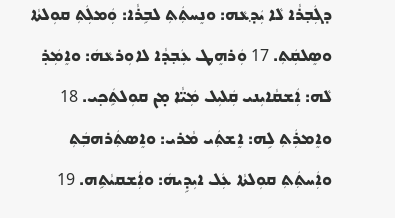ܕܓܲܒ݂ܪܵܐ ܠܵܐ ܝܲܕ݂ܥܵܗ: ܘܢܸܚܬܲܬܼ ܠܒܹܪܵܐ: ܘܲܡܠܲܬܼ ܩܘܼܠܬܵܐ ܘܣܸܠܩܲܬܼ. 17 ܘܲܪܗܸܛ ܥܲܒ݂ܕܵܐ ܠܐܘܼܪܥܵܗܿ: ܘܐܸܡܲܪ݂ ܠܵܗ: ܐܲܫܩܵܐܝܼܢܝ ܩܲܠܝܼܠ ܡܲܝ̈ܵܐ ܡ̣ܢ ܩܘܼܠܬܹܿܟ݂ܝ. 18 ܘܐܸܡܪܲܬܼ ܠܹܗ: ܐܸܫܬܲܝ ܡܵܪܝ: ܘܐܸܣܬܲܪܗܒܲܬܼ ܘܐܲܚܬܲܬܼ ܩܘܼܠܬܵܐ ܥܲܠ ܐܝܼܕܹܝܗܿ: ܘܐܲܫܩܝܵܬܹܗ. 19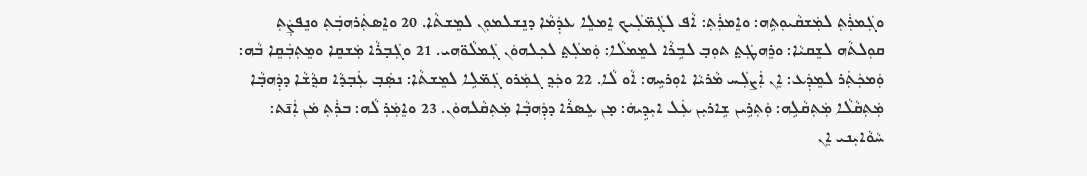ܘܓܲܡܪܲܬܼ ܠܡܲܫܩܵܝܘܼܬܹܗ: ܘܐܸܡܪܲܬܼ: ܐܵܦ ܠܓܲܡ̈ܠܲܝܟ ܐܸܡܠܸܐ ܥܕܲܡܵܐ ܕܢܸܫܠܡܘܼܢ ܠܡܸܫܬܵܐ. 20 ܘܐܸܣܬܲܪܗܒܲܬܼ ܘܢܸܦܨܲܬܼ ܩܘܼܠܬܵܗ ܠܫܸܩܝܵܐ: ܘܪܸܗܛܲܬ̤ ܬܘܼܒ݂ ܠܒܹܪܵܐ ܠܡܸܡܠܵܐ: ܘܲܡܠܲܬ̤ ܠܟ݂ܠܗܘܿܢ ܓܲܡܠܵܘ̈ܗܝ. 21 ܘܓܲܒ݂ܪܵܐ ܡܲܫܩܸܐ ܘܡܸܬܼܒܲܩܸܐ ܒܵܗ: ܘܲܡܟܲܬܲܪ ܠܡܸܕܲܥ: ܐܸܢ ܐܲܨܠܲܚ ܡܵܪܝܵܐ ܐܘܼܪܚܹܗ: ܐܵܘ ܠܵܐ. 22 ܘܟܲܕ݂ ܓܡܲܪܘ ܓܲܡ̈ܠܹܐ ܠܡܸܫܬܵܐ: ܢܣܲܒ݂ ܥܲܒ݂ܕܵܐ ܩܕ݂ܵܫܵܐ ܕܕܲܗܒ݂ܵܐ ܡܲܬܼܩܵܠܵܐ ܡܲܬܼܩܵܠܹܗ: ܘܲܬܼܪܹܝܢ ܫܹܐܪܝܼܢ ܥܲܠ ܐܝܼܕܹܝܗܿ: ܡ̣ܢ ܥܸܣܪܵܐ ܕܕܲܗܒ݂ܵܐ ܡܲܬܼܩܵܠܗܘܿܢ. 23 ܘܐܸܡܲܪ݂ ܠܵܗ: ܒܪܲܬܼ ܡܿܢ ܐܲܢ̄ܬ: ܚܵܘܵܐܝܼܢܝ ܐܸܢ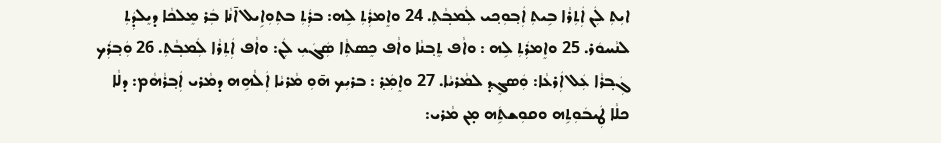ܐܝܼܬܼ ܠܲܢ ܐܲܬܼܪܵܐ ܒܹܝܬܼ ܐܲܒ݂ܘܼܟ݂ܝ ܠܲܡܒ݂ܵܬܼ. 24 ܘܐܸܡܪܲܬܼ ܠܹܗ: ܒܪܲܬܼ ܒܬܼܘܼܐܹܝܠ ܐ̄ܢܵܐ ܒܲܪ ܡܸܠܟܵܐ ܕܝܸܠܕܲܬܼ ܠܢܵܚܘܿܪ. 25 ܘܐܸܡܪܲܬܼ ܠܹܗ : ܘܐܵܦ ܬܸܒ݂ܢܵܐ ܘܐܵܦ ܟܸܣܬܼܵܐ ܣܲܓܿܝܼ ܠܲܢ: ܘܐܵܦ ܐܲܬܼܪܵܐ ܠܲܡܒ݂ܵܬܼ. 26 ܘܲܒ݂ܪܲܟ ܓܲܒ݂ܪܵܐ ܥܲܠ ܐܲܪܥܵܐ: ܘܲܣܓܸܕ݂ ܠܡܵܪܝܵܐ. 27 ܘܐܸܡܲܪ݂ : ܒܪܝܼܟ ܗ̄ܘܼ ܡܵܪܝܵܐ ܐܲܠܵܗܹܗ ܕܡܵܪܝ ܐܲܒ݂ܪܵܗܵܡ: ܕܠܵܐ ܟܠܵܐ ܛܲܝܒܿܘܼܬܹܗ ܘܩܘܼܫܬܹܿܗ ܡ̣ܢ ܡܵܪܝ: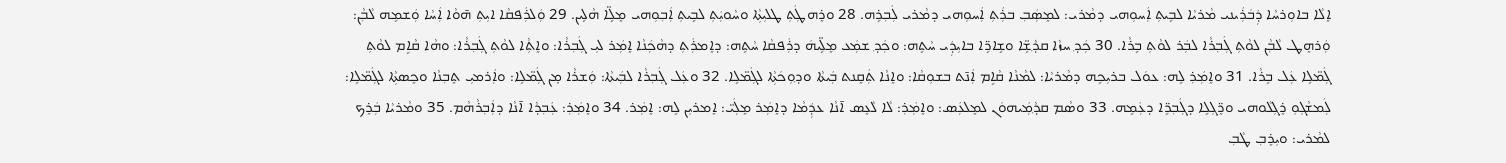ܐܸܠܵܐ ܒܐܘܼܪܚܵܐ ܕܲܒܿܪܲܝܢܝ ܡܵܪܝܵܐ ܠܒܹܝܬܼ ܐܲܚܘܼܗܝ ܕܡܵܪܝ: ܠܡܸܣܲܒ݂ ܒܪܲܬܼ ܐܲܚܘܼܗܝ ܕܡܵܪܝ ܠܲܒ݂ܪܹܗ. 28 ܘܪܸܗܛܲܬܼ ܛܠܝܼܬܼܵܐ ܘܚܵܘܝܲܬܼ ܠܒܹܝܬܼ ܐܲܒ݂ܘܼܗܝ ܡܸܠܹ̈ܐ ܗܵܠܹܝܢ. 29 ܘܲܠܪܲܦܩܵܐ ܐܝܼܬܼ ܗ̄ܘܵܐ ܐܲܚܵܐ ܘܲܫܡܹܗ ܠܵܒ݂ܵܢ: ܘܲܪܗܸܛ ܠܵܒ݂ܵܢ ܠܘܵܬܼ ܓܲܒ݂ܪܵܐ ܠܒܲܪ ܠܘܵܬܼ ܒܹܪܵܐ. 30 ܟܲܕ݂ ܚܙܵܐ ܩܕ݂ܵܫܹ̈ܐ ܘܫܹܐܪܹ̈ܐ ܒܐܝܼܕܲܝ ܚܵܬܹܗ: ܘܟܲܕ݂ ܫܡܲܥ ܡܸܠܹ̈ܝܗܿ ܕܪܲܦܩܵܐ ܚܵܬܹܗ: ܕܐܸܡܪܲܬܼ ܕܗܵܟܲܢܵܐ ܐܸܡܲܪ ܠܝܼ ܓܲܒ݂ܪܵܐ: ܘܐܸܬܼܵܐ ܠܘܵܬܼ ܓܲܒ݂ܪܵܐ: ܘܗܵܐ ܩܵܐܹܡ ܠܘܵܬܼ ܓܲܡ̈ܠܹܐ ܥܲܠ ܒܹܪܵܐ. 31 ܘܐܸܡܲܪ݂ ܠܹܗ: ܥܘܿܠ ܒܪܝܼܟܹܗ ܕܡܵܪܝܵܐ: ܠܡܵܢܵܐ ܩܵܐܹܡ ܐܲܢ̄ܬ ܒܫܘܼܩܵܐ: ܘܐܸܢܵܐ ܬܲܩܸܢܬ ܒܲܝܬܵܐ ܘܕ݂ܘܼܟܿܬܼܵܐ ܠܓܲܡ̈ܠܹܐ. 32 ܘܥܲܠ ܓܲܒ݂ܪܵܐ ܠܒܲܝܬܵܐ: ܘܲܫܪܵܐ ܡ̣ܢ ܓܲܡ̈ܠܹܐ: ܘܐܲܪܡܝܼ ܬܸܒ݂ܢܵܐ ܘܟܸܣܬܼܵܐ ܠܓܲܡ̈ܠܹܐ: ܠܲܡܫܵܓܼܘܼ ܪܸܓܼܠܵܘܗܝ ܘܪܸ̈ܓܼܠܹܐ ܕܓܲܒ݂ܪܹ̈ܐ ܕܥܲܡܹܗ. 33 ܘܣܵܡ ܩܕ݂ܵܡܲܝܗܘܿܢ ܠܡܸܠܥܲܣ: ܘܐܸܡܲܪ݂: ܠܵܐ ܠܵܥܸܣ ܐ̄ܢܵܐ ܥܕܲܡܵܐ ܕܐܸܡܲܪ ܡܸܠܲܝ̈: ܐܸܡܪܝܼܢ ܠܹܗ: ܐܸܡܲܪ. 34 ܘܐܸܡܲܪ݂: ܥܲܒ݂ܕܵܐ ܐ̄ܢܵܐ ܕܐܲܒ݂ܪܵܗܵܡ. 35 ܘܡܵܪܝܵܐ ܒܲܪܸܟ ܠܡܵܪܝ: ܘܝܼܪܸܒ݂ ܛܵܒ݂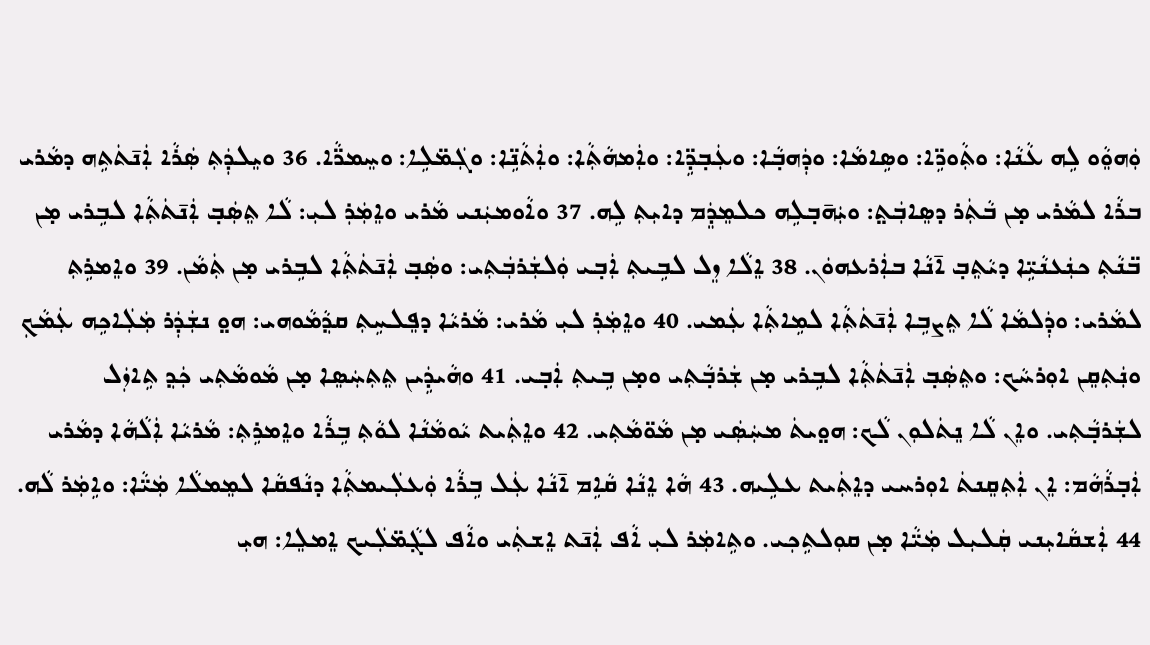ܘܲܗܘܸܵܘ ܠܹܗ ܥܵܢܵܐ: ܘܬܼܵܘܪܹ̈ܐ: ܘܣܹܐܡܵܐ: ܘܕܲܗܒ݂ܵܐ: ܘܥܲܒ݂ܕܹ̈ܐ: ܘܐܲܡܗܵܬܼܵܐ: ܘܐܲܬܵܢܹ̈ܐ: ܘܓܲܡ̈ܠܹܐ: ܘܚܸܡܪ̈ܵܐ. 36 ܘܝܸܠܕܲܬܼ ܣܲܪܵܐ ܐܲܢ̄ܬܿܬܹܗ ܕܡܵܪܝ ܒܪܵܐ ܠܡܵܪܝ ܡ̣ܢ ܒܵܬܲܪ ܕܣܸܐܒܲܬ̤: ܘܝܲܗ̄ܒ݂ܠܹܗ ܟܠܡܸܕܸܿܡ ܕܐܝܼܬܼ ܠܹܗ. 37 ܘܐܵܘܡܝܲܢܝ ܡܵܪܝ ܘܐܸܡܲܪ݂ ܠܝܼ: ܠܵܐ ܬܸܣܲܒ݂ ܐܲܢ̄ܬܿܬܼܵܐ ܠܒܹܪܝ ܡ̣ܢ ܒ̈ܢܵܬܼ ܟܢܲܥܢܵܝܹ̈ܐ ܕܝܵܬܸܒ݂ ܐ̄ܢܵܐ ܒܐܲܪܥܗܘܿܢ. 38 ܐܸܠܵܐ ܙܸܠ ܠܒܹܝܬܼ ܐܲܒ݂ܝ ܘܲܠܫܲܪܒܲܬܼܝ: ܘܣܲܒ݂ ܐܲܢ̄ܬܿܬܼܵܐ ܠܒܹܪܝ ܡ̣ܢ ܬܲܡܵܢ. 39 ܘܐܸܡܪܹܬܼ ܠܡܵܪܝ: ܘܕܲܠܡܵܐ ܠܵܐ ܬܸܨܒܹܐ ܐܲܢ̄ܬܿܬܼܵܐ ܠܡܹܐܬܼܵܐ ܥܲܡܝ. 40 ܘܐܸܡܲܪ݂ ܠܝܼ ܡܵܪܝ: ܡܵܪܝܵܐ ܕܦܸܠܚܹܬܼ ܩܕ݂ܵܡܵܘܗܝ: ܗܘ̤ ܢܫܲܕܲܪ ܡܲܠܲܐܟܹܗ ܥܲܡܵܟ݂ ܘܢܲܬܼܩܸܢ ܐܘܼܪܚܵܟ: ܘܬܸܣܲܒ݂ ܐܲܢ̄ܬܿܬܼܵܐ ܠܒܹܪܝ ܡ̣ܢ ܫܲܪܒ݂ܵܬܼܝ ܘܡ̣ܢ ܒܹܝܬܼ ܐܲܒ݂ܝ. 41 ܘܗܵܝܕܹܿܝܢ ܬܸܬܼܚܲܣܸܐ ܡ̣ܢ ܡܵܘܡܵܬܼܝ ܟܲܕ݂ ܬܹܐܙܲܠ ܠܫܲܪܒ݂ܵܬܼܝ. ܘܐܸܢ ܠܵܐ ܢܸܬܿܠܘܼܢ ܠܵܟ: ܗܘ̤ܝܬܿ ܡܚܲܣܲܝ ܡ̣ܢ ܡܵܘ̈ܡܵܬܼܝ. 42 ܘܐܸܬܲܝܬ ܝܵܘܡܵܢܵܐ ܠܘܵܬܼ ܒܹܪܵܐ ܘܐܸܡܪܹܬܼ: ܡܵܪܝܵܐ ܐܲܠܵܗܵܐ ܕܡܵܪܝ ܐܲܒ݂ܪܵܗܵܡ: ܐܸܢ ܐܲܬܼܩܸܢܬܿ ܐܘܼܪܚܝ ܕܐܸܬܲܝܬ ܥܠܹܝܗ. 43 ܗܵܐ ܐܸܢܵܐ ܩܵܐܹܡ ܐ̄ܢܵܐ ܥܲܠ ܒܹܪܵܐ ܘܲܥܠܲܝܡܬܼܵܐ ܕܢܵܦܩܵܐ ܠܡܸܡܠܵܐ ܡܲܝ̈ܵܐ: ܘܐܹܡܲܪ ܠܵܗ. 44 ܐܲܫܩܵܐܝܼܢܝ ܩܲܠܝܼܠ ܡܲܝ̈ܵܐ ܡ̣ܢ ܩܘܼܠܬܹܟ݂ܝ. ܘܬܹܐܡܲܪ ܠܝܼ ܐܵܦ ܐܲܢ̄ܬ ܐܸܫܬܲܝ ܘܐܵܦ ܠܓ݂ܵܡ̈ܠܲܝܟ ܐܸܡܠܸܐ: ܗܝܼ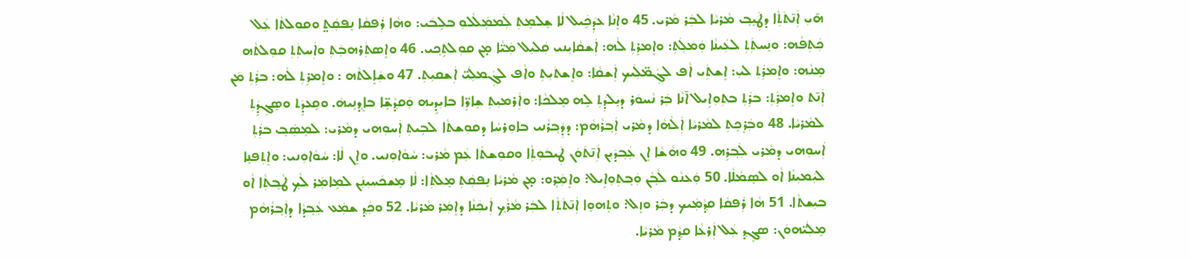ܗ̄ܝܼ ܐܲܢ̄ܬܿܬܼܵܐ ܕܛܲܝܸܒ݂ ܡܵܪܝܵܐ ܠܒܲܪ ܡܵܪܝ. 45 ܘܐܸܢܵܐ ܥܕܲܟܹܿܝܠ ܠܵܐ ܫܸܠܡܹܬܼ ܠܲܡܡܲܠܵܠܘܼ ܒܠܹܒܿܝ: ܘܗܵܐ ܪܲܦܩܵܐ ܢܸܦܩܲܬ̤ ܘܩܘܼܠܬܵܐ ܥܲܠ ܟܲܬܼܦܵܗ: ܘܢܸܚܬܲܬܼ ܠܥܲܝܢܵܐ ܘܲܡܠܲܬܼ: ܘܐܸܡܪܸܬܼ ܠܵܗ: ܐܲܫܩܵܐܝܼܢܝ ܩܲܠܝܼܠ ܡܲܝ̈ܵܐ ܡ̣ܢ ܩܘܼܠܬܹܟ݂ܝ. 46 ܘܐܸܣܬܲܪܗܒܲܬܼ ܘܐܲܚܬܲܬܼ ܩܘܼܠܬܵܗ ܡܸܢܵܗ: ܘܐܸܡܪܲܬܼ ܠܝܼ: ܐܸܫܬܲܝ ܐܵܦ ܠܓܲܡ̈ܠܲܝܟ ܐܲܫܩܵܐ: ܘܐܸܫܬܿܝܼܬܼ ܘܐܵܦ ܠܓܲܡܠܲܝ̈ ܐܲܫܩܝܼܬܼ. 47 ܘܫܲܐܸܠܬܵܗ : ܘܐܸܡܪܹܬܼ ܠܵܗ: ܒܪܲܬܼ ܡܿܢ ܐܲܢ̄ܬ ܘܐܸܡܪܲܬܼ: ܒܪܲܬܼ ܒܬܼܘܼܐܹܝܠ ܐ̄ܢܵܐ ܒܲܪ ܢܵܚܘܿܪ ܕܝܸܠܕܲܬܼ ܠܹܗ ܡܸܠܟܵܐ: ܘܐܲܪܡܝܼܬܼ ܫܹܐܪܹ̈ܐ ܒܐܝܼܕܹܝܗ ܘܲܩܕ݂ܵܫܹ̈ܐ ܒܐܸܕ݂ܢܹܝܗܿ. ܘܩܸܥܕܹܿܬ ܘܣܸܓܼܕܹܿܬܼ ܠܡܵܪܝܵܐ. 48 ܘܒܲܪܸܟܹܬܼ ܠܡܵܪܝܵܐ ܐܲܠܵܗܵܐ ܕܡܵܪܝ ܐܲܒ݂ܪܵܗܵܡ: ܕܕܲܒ݂ܪܵܢܝ ܒܐܘܼܪܚܵܐ ܕܩܘܼܫܬܵܐ ܠܒܹܝܬܼ ܐܲܚܘܼܗܝ ܕܡܵܪܝ: ܠܡܸܣܲܒ݂ ܒܪܲܬܼ ܐܲܚܘܼܗܝ ܕܡܵܪܝ ܠܲܒ݂ܪܹܗ. 49 ܘܗܵܫܵܐ ܐܸܢ ܥܲܒ݂ܕܿܝܼܢ ܐܲܢ̄ܬܿܘܿܢ ܛܲܝܒܿܘܼܬܼܵܐ ܘܩܘܼܫܬܵܐ ܥܲܡ ܡܵܪܝ: ܚܵܘܵܐܘܼܢܝ. ܘܐܸܢ ܠܵܐ: ܚܵܘܵܐܘܼܢܝ: ܘܐܸܬܼܦܢܸܐ ܠܝܲܡܝܼܢܵܐ ܐܵܘ ܠܣܸܡܵܠܵܐ. 50 ܘܲܥܢܵܘ ܠܵܒ݂ܵܢ ܘܲܒ݂ܬܼܘܼܐܹܝܠ: ܘܐܸܡܲܪ݂ܘ: ܡ̣ܢ ܡܵܪܝܵܐ ܢܸܦܩܲܬܼ ܡܸܠܬܼܵܐ: ܠܵܐ ܡܸܫܟܿܚܝܼܢܲܢ ܠܡܹܐܡܲܪ ܠܵܟ݂ ܛܵܒ݂ܬܼܵܐ ܐܵܘ ܒܝܼܫܬܵܐ. 51 ܗܵܐ ܪܲܦܩܵܐ ܩܕ݂ܵܡܲܝܟ ܕܒܲܪ ܘܙܸܠ: ܘܬܸܗܘܸܐ ܐܲܢ̄ܬܿܬܼܵܐ ܠܒܲܪ ܡܵܪܵܟ݂ ܐܲܝܟܲܢܵܐ ܕܐܸܡܲܪ ܡܵܪܝܵܐ. 52 ܘܟܲܕ݂ ܫܡܲܥ ܥܲܒ݂ܕܵܐ ܕܐܲܒ݂ܪܵܗܵܡ ܡܸܠܲܝ̈ܗܘܿܢ: ܣܓܸܕ݂ ܥܲܠ ܐܲܪܥܵܐ ܩܕ݂ܵܡ ܡܵܪܝܵܐ.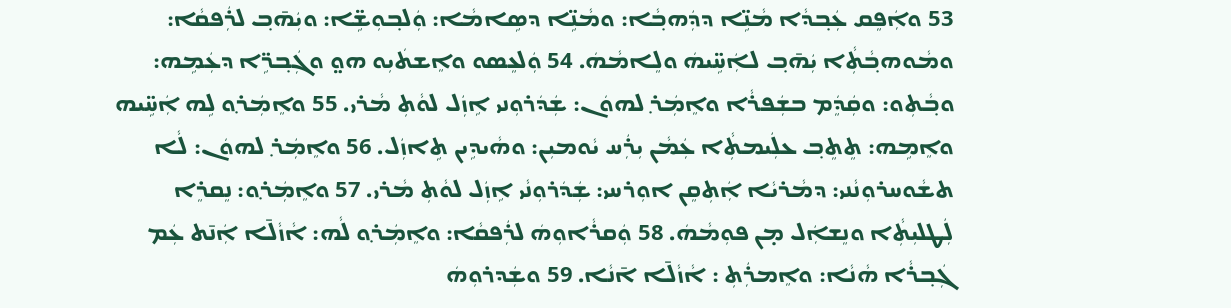53 ܘܐܲܦܸܩ ܥܲܒ݂ܕܵܐ ܡܵܢܹ̈ܐ ܕܕܲܗܒ݂ܵܐ: ܘܡܵܢܹ̈ܐ ܕܣܹܐܡܵܐ: ܘܲܠܒ݂ܘܼܫܹ̈ܐ: ܘܝܲܗ̄ܒ݂ ܠܪܲܦܩܵܐ: ܘܡܵܘܗܒ݂ܵܬܼܵܐ ܝܲܗ̄ܒ݂ ܠܐܲܚܹ̈ܝܗܿ ܘܠܸܐܡܵܗܿ. 54 ܘܲܠܥܸܣܘ ܘܐܸܫܬܿܝܼܘ ܗܘ̤ ܘܓܲܒ݂ܪܹ̈ܐ ܕܥܲܡܹܗ: ܘܒ݂ܵܬܼܘ: ܘܩܲܕܸܿܡ ܒܫܲܦܪܵܐ ܘܐܸܡܲܪ݂ ܠܗܘܿܢ: ܫܲܕܿܪܘܼܢܝ ܐܹܙܲܠ ܠܘܵܬܼ ܡܵܪܝ. 55 ܘܐܸܡܲܪ݂ܘ ܠܹܗ ܐܲܚܹ̈ܝܗ ܘܐܸܡܹܗ: ܬܸܬܸܒ݂ ܥܠܲܝܡܬܼܵܐ ܥܲܡܵܢ ܝܼܪܲܚ ܝܵܘܡܝܼܢ: ܘܗܵܝܕܹܝܢ ܬܹܐܙܲܠ. 56 ܘܐܸܡܲܪ݂ ܠܗܘܿܢ: ܠܵܐ ܬܫܵܘܚܪܘܼܢܵܢܝ: ܕܡܵܪܝܵܐ ܐܲܬܼܩܸܢ ܐܘܼܪܚܝ: ܫܲܕܿܪܘܼܢܵܝ ܐܹܙܲܠ ܠܘܵܬܼ ܡܵܪܝ. 57 ܘܐܸܡܲܪ݂ܘ: ܢܸܩܪܸܐ ܠܲܛܠܝܼܬܼܵܐ ܘܢܸܫܐܲܠ ܡ̣ܢ ܦܘܼܡܵܗܿ. 58 ܘܲܩܪܵܐܘܼܗܿ ܠܪܲܦܩܵܐ: ܘܐܸܡܲܪ݂ܘ ܠܵܗ: ܐܵܙܵܠ̄ܐ ܐܲܢ̄ܬ ܥܲܡ ܓܲܒ݂ܪܵܐ ܗܵܢܵܐ: ܘܐܸܡܪܲܬܼ : ܐܵܙܵܠ̄ܐ ܐ̄ܢܵܐ. 59 ܘܫܲܕܪܘܼܗܿ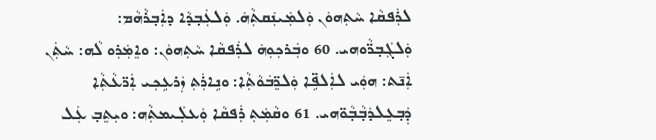ܠܪܲܦܩܵܐ ܚܵܬܼܗܘܿܢ ܘܲܠܡܲܝܢܲܩܬܼܵܗܿ. ܘܲܠܥܲܒ݂ܕܵܐ ܕܐܲܒ݂ܪܵܗܵܡ: ܘܲܠܓܲܒ݂ܪ̈ܵܘܗܝ. 60 ܘܒܲܪܟ݂ܘܼܗܿ ܠܪܲܦܩܵܐ ܚܵܬܼܗܘܿܢ: ܘܐܸܡܲܪ݂ܘ ܠܵܗ: ܚܵܬܲܢ ܐܲܢ̄ܬ: ܗܘܲܝ ܠܐܲܠܦܹ̈ܐ ܘܲܠܪܸ̈ܒܿܘܵܬܼܵܐ: ܘܢܹܐܪܲܬܼ ܙܲܪܥܹܟ݂ܝ ܐܲܪ̈ܥܵܬܼܵܐ ܕܲܒ݂ܥܸܠܕܿܒ݂ܵܒ݂ܵܘ̈ܗܝ. 61 ܘܩܵܡܲܬܼ ܪܲܦܩܵܐ ܘܲܥܠܲܝܡܬܼܵܗ: ܘܝܼܬܸܒ݂ ܥܲܠ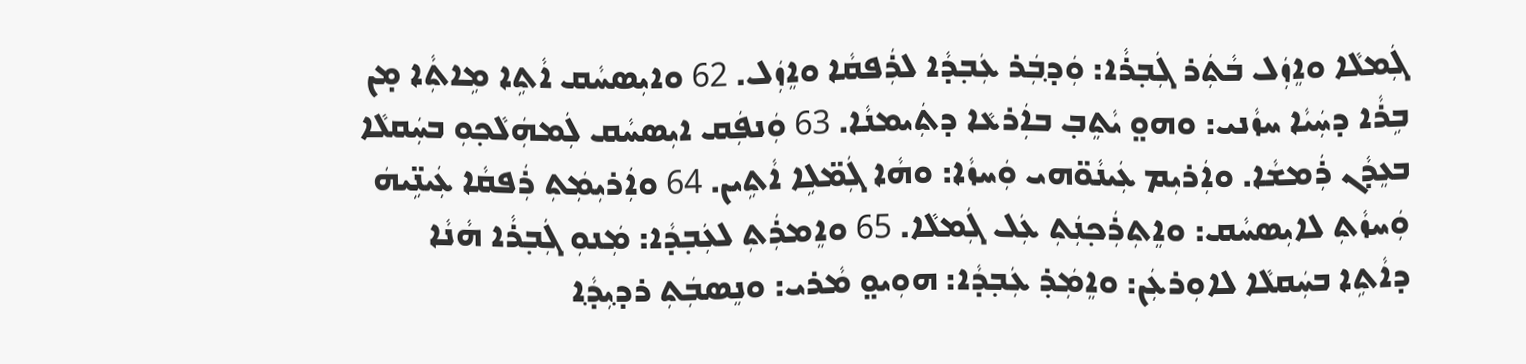ܓܲܡܠܵܐ ܘܐܸܙܲܠ ܒܵܬܲܪ ܓܲܒ݂ܪܵܐ: ܘܲܕ݂ܒܲܪ ܥܲܒ݂ܕܵܐ ܠܪܲܦܩܵܐ ܘܐܸܙܲܠ. 62 ܘܐܝܼܣܚܵܩ ܐܵܬܹܐ ܡܹܐܬܼܵܐ ܡ̣ܢ ܒܹܪܵܐ ܕܚܲܝܵܐ ܚܙܵܢܝ: ܘܗܘ̤ ܝܵܬܸܒ݂ ܒܐܲܪܥܵܐ ܕܬܲܝܡܢܵܐ. 63 ܘܲܢܦܲܩ ܐܝܼܣܚܵܩ ܠܲܡܗܲܠܵܟ݂ܘܼ ܒܚܲܩܠܵܐ ܒܥܸܕܵܢ ܪܲܡܫܵܐ. ܘܐܲܪܝܼܡ ܥܲܝܢܵܘ̈ܗܝ ܘܲܚܙܵܐ: ܘܗܵܐ ܓܲܡ̈ܠܹܐ ܐܵܬܹܝܢ. 64 ܘܐܲܪܝܼܡܲܬܼ ܪܲܦܩܵܐ ܥܲܝܢܹ̈ܝܗܿ ܘܲܚܙܵܬܼ ܠܐܝܼܣܚܵܩ: ܘܐܸܬܼܪܲܟ݂ܢܲܬܼ ܥܲܠ ܓܲܡܠܵܐ. 65 ܘܐܸܡܪܲܬܼ ܠܥܲܒ݂ܕܵܐ: ܡܲܢܘܼ ܓܲܒ݂ܪܵܐ ܗܵܢܵܐ ܕܐܵܬܹܐ ܒܚܲܩܠܵܐ ܠܐܘܼܪܥܲܢ: ܘܐܸܡܲܪ݂ ܥܲܒ݂ܕܵܐ: ܗܘܼܝܘ̤ ܡܵܪܝ: ܘܢܸܣܒܲܬܼ ܪܕ݂ܝܼܕ݂ܵܐ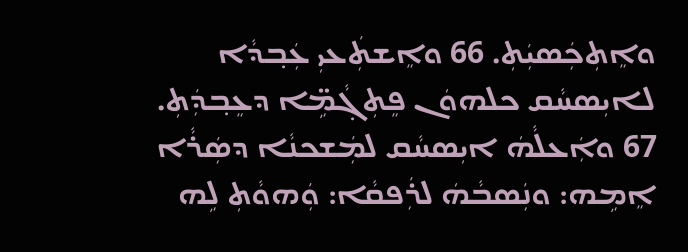ܘܐܸܬܼܟܲܣܝܲܬܼ. 66 ܘܐܸܫܬܲܥܝܼ ܥܲܒ݂ܕܵܐ ܠܐܝܼܣܚܵܩ ܟܠܗܘܿܢ ܦܸܬܼܓ݂ܵܡܹ̈ܐ ܕܥܸܒ݂ܕܲܬܼ. 67 ܘܐܲܥܠܵܗܿ ܐܝܼܣܚܵܩ ܠܡܲܫܟܢܵܐ ܕܣܲܪܵܐ ܐܸܡܹܗ: ܘܢܲܣܒܵܗܿ ܠܪܲܦܩܵܐ: ܘܲܗܘܵܬܼ ܠܹܗ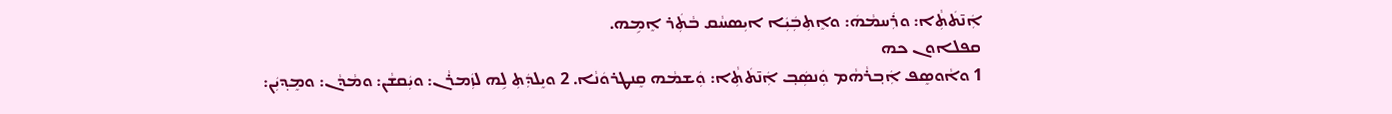ܐܲܢ̄ܬܿܬܼܵܐ: ܘܪܲܚܡܵܗܿ: ܘܐܸܬܼܒܲܝܲܐ ܐܝܼܣܚܵܩ ܒܵܬܲܪ ܐܸܡܹܗ.
ܩܦܠܐܘܢ ܟܗ
1 ܘܐܵܘܣܸܦ ܐܲܒ݂ܪܵܗܵܡ ܘܲܢܣܲܒ݂ ܐܲܢ̄ܬܿܬܼܵܐ: ܘܲܫܡܵܗ ܩܸܢܛܪܘܿܢܵܐ. 2 ܘܝܸܠܕܲܬܼ ܠܹܗ ܠܙܲܡܪܵܢ: ܘܝܲܩܫܵܢ: ܘܡܵܕܵܢ: ܘܡܸܕ݂ܝܲܢ: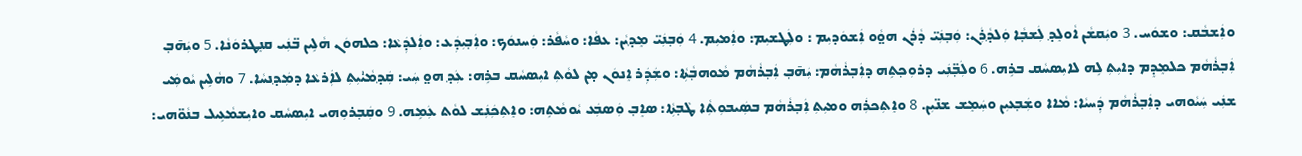ܘܐܲܫܒܵܩ: ܘܫܘܿܚ. 3 ܘܝܲܩܫܵܢ ܐܵܘܠܸܕ݂ ܠܲܫܒ݂ܵܐ ܘܲܠܕ݂ܵܪܲܢ: ܘܲܒ݂ܢܲܝ̈ ܕܵܪܲܢ ܗܘ̤ܵܘ ܐܲܫܘܿܕܝܼܡ : ܘܠܲܛܫܝܼܡ: ܘܐܲܡܝܼܡ. 4 ܘܲܒ݂ܢܲܝ̈ ܡܸܕ݂ܝܵܢ: ܥܦܵܐ: ܘܚܵܦܵܪ: ܘܲܚܢܘܿܟ: ܘܐܲܒ݂ܝܼܕܲܥ: ܘܐܲܠܕܲܥܵܐ: ܟܠܗܘܿܢ ܗܵܠܹܝܢ ܒ̈ܢܲܝ ܩܢܸܛܪܘܿܢܵܐ. 5 ܘܝܲܗ̄ܒ݂ ܐܲܒ݂ܪܵܗܵܡ ܟܠܡܸܕܸܡ ܕܐܝܼܬܼ ܠܹܗ ܠܐܝܼܣܚܵܩ ܒܪܹܗ. 6 ܘܠܲܒ݂̈ܢܲܝ ܕܪܘܼܟ݂ܬܹܗ ܕܐܲܒ݂ܪܵܗܵܡ: ܝܲܗ̄ܒ݂ ܐܲܒ݂ܪܵܗܵܡ ܡܵܘܗܒ݂ܵܬܼܵܐ: ܘܫܲܕܲܪ ܐܸܢܘܿܢ ܡ̣ܢ ܠܘܵܬܼ ܐܝܼܣܚܵܩ ܒܪܹܗ: ܥܲܕ݂ ܗܘ̤ ܚܲܝ: ܩܲܕ݂ܡܵܝܑܝܼܬܼ ܠܐܲܪܥܵܐ ܕܡܲܕ݂ܢܚܵܐ. 7 ܘܗܵܠܹܝܢ ܝܵܘܡܲܝ ܫܢܲܝ ܚܲܝܵܘܗܝ ܕܐܲܒ݂ܪܵܗܵܡ ܕܲܚܝܵܐ: ܡܵܐܐ ܘܫܲܒ݂ܥܝܼܢ ܘܚܲܡܸܫ ܫܢ̈ܝܼܢ. 8 ܘܐܸܬܼܟܪܲܗ ܘܡܝܼܬܼ ܐܲܒ݂ܪܵܗܵܡ ܒܣܲܝܒܘܼܬܼܵܐ ܛܵܒ݂ܬܼܵܐ: ܣܐܸܒ݂ ܘܲܣܒܲܥ ܝܵܘܡܵܬܹܗ: ܘܐܸܬܼܟܲܢܲܫ ܠܘܵܬ ܥܲܡܹܗ. 9 ܘܩܲܒ݂ܪܘܼܗܝ ܐܝܼܣܚܵܩ ܘܐܝܼܫܡܵܥܹܝܠ ܒܢܵܘ̈ܗܝ: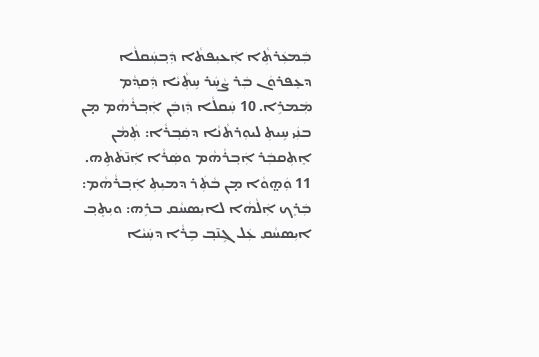ܒܲܡܥܲܪܬܼܵܐ ܐܲܥܝܼܦܬܵܐ ܕܲܒ݂ܚܲܩܠܵܐ ܕܥܸܦܪܘܿܢ ܒܲܪ ܨܵܚܲܪ ܚܹܬܼܵܝܵܐ ܕܲܩܕ݂ܵܡ ܡܲܡܪܹܐ. 10 ܚܲܩܠܵܐ ܕܲܙܒܲܢ ܐܲܒ݂ܪܵܗܵܡ ܡ̣ܢ ܒܢܲܝ ܚܹܝܬܼ ܠܝܘܼܪܬܵܢܵܐ ܕܩܲܒ݂ܪܵܐ: ܬܲܡܵܢ ܐܸܬܼܩܒܲܪ ܐܲܒ݂ܪܵܗܵܡ ܘܣܲܪܵܐ ܐܲܢ̄ܬܿܬܹܗ. 11 ܘܲܗ̤ܘܵܐ ܡ̣ܢ ܒܵܬܲܪ ܕܡܝܼܬܼ ܐܲܒ݂ܪܵܗܵܡ: ܒܲܪܸܟ ܐܲܠܵܗܵܐ ܠܐܝܼܣܚܵܩ ܒܪܹܗ: ܘܝܼܬܸܒ݂ ܐܝܼܣܚܵܩ ܥܲܠ ܓܹܢ̄ܒ݂ ܒܹܪܵܐ ܕܚܲܝܵܐ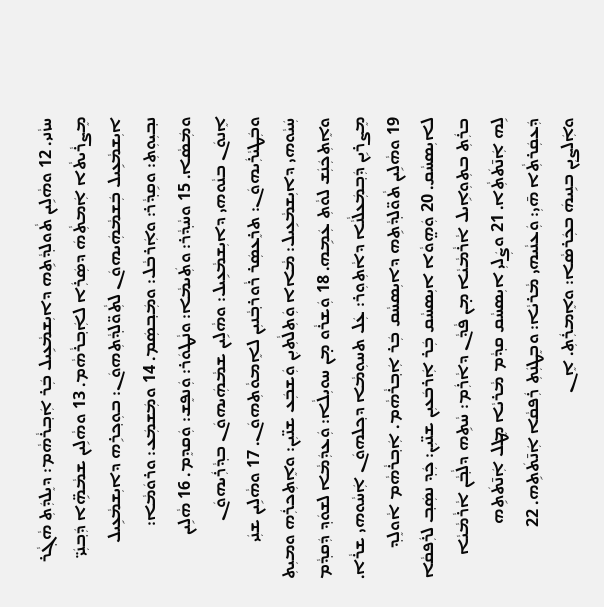ܚܙܵܢܝ. 12 ܘܗܵܠܹܝܢ ܬܵܘܠܕ݂ܵܬܹܗ ܕܐܝܼܫܡܵܥܹܝܠ ܒܲܪ ܐܲܒ݂ܪܵܗܵܡ: ܕܝܸܠܕܲܬܼ ܗܵܓ݂ܵܪ ܡܸܨܪܵܝܬܵܐ ܐܲܡܬܼܵܗܿ ܕܣܲܪܲܐ ܠܐܲܒ݂ܪܵܗܵܡ. 13 ܘܗܵܠܹܝܢ ܫܡܵܗܹ̈ܐ ܕܲܒ݂ܢܲܝ̈ ܐܝܼܫܡܵܥܹܝܠ ܒܲܫܡܵܗܲܝܗܘܿܢ ܠܬܼܵܘ̈ܠܕ݂ܵܬܼܗܘܿܢ: ܒܘܼܟ݂ܪܹܗ ܕܐܝܼܫܡܵܥܹܝܠ ܢܒ݂ܝܼܘܼܬܼ: ܘܩܹܕ݂ܵܪ: ܘܐܲܪܒܵܠ: ܘܡܲܒ݂ܣܲܡ. 14 ܘܡܲܫܡܲܥ: ܘܪܘܿܡܵܐ: ܘܡܲܣܵܐ. 15 ܘܚܵܕ݂ܵܪ: ܘܬܲܝܡܵܐ: ܘܢܵܛܘܿܪ: ܘܲܢܦܸܫ: ܘܲܩܕܸܡ. 16 ܗܵܠܹܝܢ ܐܸܢܘܿܢ ܒܢܵܘܗܝ ܕܐܝܼܫܡܵܥܹܝܠ: ܘܗܵܠܹܝܢ ܫܡܵܗܲܝܗܘܿܢ ܒܕ݂ܵܪܲܝܗܘܿܢ ܘܒܲܛܝܵܪܲܝܗܘܿܢ: ܬܪܸܥܣܲܪ ܪܵܘܪܒ݂ܵܢܝܼܢ ܠܐܸܡܘܵܬܼܗܘܿܢ. 17 ܘܗܵܠܹܝܢ ܫܢܲܝ ܚܲܝܵܘܗܝ ܕܐܝܼܫܡܵܥܹܝܠ: ܡܵܐܐ ܘܲܬܼܠܵܬܼܝܼܢ ܘܲܫܒܲܥ ܫܢ̈ܝܼܢ: ܘܐܸܬܼܟܪܲܗ ܘܡܝܼܬܼ ܘܐܸܬܼܟܲܢܲܫ ܠܘܵܬܼ ܥܲܡܹܗ. 18 ܘܲܫܪܵܘ ܡ̣ܢ ܚܘܝܼܠܵܐ: ܘܲܥܕܲܡܵܐ ܠܫܘܿܕ݂ ܕܲܩܕ݂ܵܡ ܡܸܨܪܝܹܢ ܕܲܒ݂ܡܲܥܠܵܢܵܐ ܕܐܵܬܼܘܼܪ: ܥܲܠ ܬܚܘܼܡܵܐ ܕܟ݂ܠܗܘܿܢ ܐܲܚܵܘܗܝ ܫܪܵܐ. 19 ܘܗܵܠܹܝܢ ܬܵܘ̈ܠܕ݂ܵܬܹܗ ܕܐܝܼܣܚܵܩ ܒܲܪ ܐܲܒ݂ܪܵܗܵܡ. ܐܲܒ݂ܪܵܗܵܡ ܐܵܘܠܸܕ݂ ܠܐܝܼܣܚܵܩ. 20 ܘܲܗ̤ܘܵܐ ܐܝܼܣܚܵܩ ܒܲܪ ܐܲܪܒܿܥܝܼܢ ܫܢ̈ܝܼܢ: ܟܲܕ݂ ܢܣܲܒ݂ ܠܪܲܦܩܵܐ ܒܪܲܬܼ ܒܬܼܘܼܐܹܝܠ ܐܵܪܵܡܵܝܵܐ ܡ̣ܢ ܦܵܕܵܢ ܕܐܵܪܲܡ: ܚܵܬܹܗ ܕܠܵܒ݂ܵܢ ܐܵܪܵܡܵܝܵܐ ܠܹܗ ܐܲܢ̄ܬܿܬܼܵܐ. 21 ܘܨܲܠܝܼ ܐܝܼܣܚܵܩ ܩܕ݂ܵܡ ܡܵܪܝܵܐ ܡܸܛܠ ܐܲܢ̄ܬܿܬܹܗ ܕܲܥܩܲܪܬܼܵܐ ܗ̄ܝܼ: ܘܲܥܢܵܝܗܝ ܡܵܪܝܵܐ: ܘܒܸܛܢܲܬܼ ܪܲܦܩܵܐ ܐܲܢ̄ܬܿܬܹܗ. 22 ܘܐܲܠܨܝܼܢ ܒܢܹܝܗܿ ܒܟܲܪܣܵܐ: ܘܐܸܡܪܲܬܼ. ܐܸܢ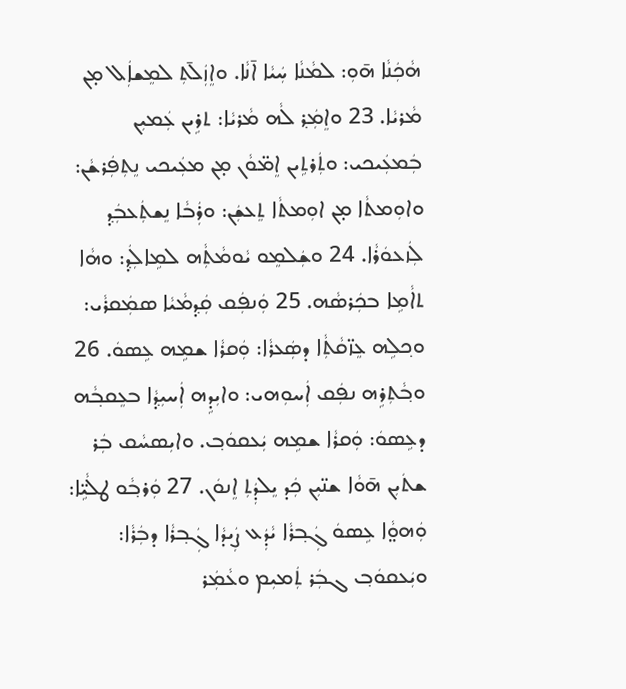ܗܵܟܲܢܵܐ ܗ̄ܘܼ: ܠܡܵܢܵܐ ܚܲܝܵܐ ܐ̄ܢܵܐ. ܘܐܸܙܲܠ̄ܬܼ ܠܡܸܫܐܲܠ ܡ̣ܢ ܡܵܪܝܵܐ. 23 ܘܐܸܡܲܪ݂ ܠܵܗ ܡܵܪܝܵܐ: ܬܪܹܝܢ ܥܲܡܝܼܢ ܒܲܡܥܲܝܟܝ: ܘܬܲܪܬܹܝܢ ܐܸܡ̈ܘܵܢ ܡ̣ܢ ܡܥܲܝܟܝ ܢܸܬܼܦܲܪܫܵܢ: ܘܐܘܼܡܬܵܐ ܡ̣ܢ ܐܘܼܡܬܵܐ ܬܸܥܫܲܢ: ܘܪܲܒܵܐ ܢܸܫܬܲܥܒܲܕ݂ ܠܲܙܥܘܿܪܵܐ. 24 ܘܫܲܠܡܸܘ ܝܵܘܡܵܬܼܵܗ ܠܡܹܐܠܲܕ݂: ܘܗܵܐ ܬܐܵܡܹܐ ܒܟܲܪܣܵܗ. 25 ܘܲܢܦܲܩ ܩܲܕ݂ܡܵܝܵܐ ܣܡܲܩܪܵܝ: ܘܟ݂ܠܹܗ ܥܸܙ̈ܩܵܬܼܵܐ ܕܣܲܥܪܵܐ: ܘܲܩܪܵܐ ܫܡܹܗ ܥܹܣܘܿ. 26 ܘܒ݂ܵܬܼܪܹܗ ܢܦܲܩ ܐܲܚܘܼܗܝ: ܘܐܝܼܕܹܗ ܐܲܚܝܼܕ݂ܵܐ ܒܥܸܩܒ݂ܵܗ ܕܥܹܣܘܿ: ܘܲܩܪܵܐ ܫܡܹܗ ܝܲܥܩܘܿܒ݂. ܘܐܝܼܣܚܵܩ ܒܲܪ ܫܬܿܝܼܢ ܗ̄ܘܵܐ ܫܢ̈ܝܼܢ ܟܲܕ ܝܸܠܕܲܬܼ ܐܸܢܘܿܢ. 27 ܘܲܪܒ݂ܵܘ ܛܠܵܝܹ̈ܐ: ܘܲܗܘ̤ܵܐ ܥܹܣܘܿ ܓܲܒ݂ܪܵܐ ܝܵܕܲܥ ܨܲܝܕܵܐ ܓܲܒ݂ܪܵܐ ܕܒܲܪܵܐ: ܘܝܲܥܩܘܿܒ݂ ܓܒܲܪ ܬܲܡܝܼܡ ܘܥܵܡܲܪ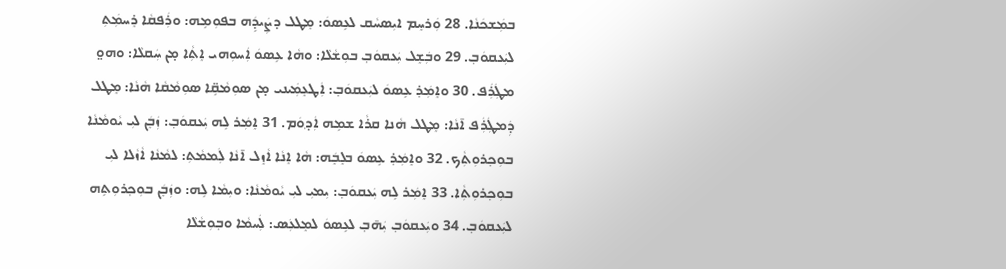ܒܡܲܫܟܿܢܵܐ. 28 ܘܲܪܚܸܡ ܐܝܼܣܚܵܩ ܠܥܹܣܘܿ: ܡܸܛܠ ܕܨܲܝܕܹܿܗ ܒܦܘܼܡܹܗ: ܘܪܲܦܩܵܐ ܪܸܚܡܲܬܼ ܠܝܲܥܩܘܿܒ݂. 29 ܘܒܲܫܸܠ ܝܲܥܩܘܿܒ݂ ܒܘܼܫܵܠܵܐ: ܘܗܵܐ ܥܹܣܘܿ ܐܲܚܘܼܗܝ ܐܸܬܼܵܐ ܡ̣ܢ ܚܲܩܠܵܐ: ܘܗܘ̤ ܡܛܲܪܲܦ. 30 ܘܐܸܡܲܪ݂ ܥܹܣܘܿ ܠܝܲܥܩܘܿܒ݂: ܐܲܛܥܸܡܲܝܢܝ ܡ̣ܢ ܣܘܼܡܵܩܹ̈ܐ ܣܘܼܡܵܩܵܐ ܗܵܢܵܐ: ܡܸܛܠ ܕܲܡܛܲܪܲܦ ܐ̄ܢܵܐ: ܡܸܛܠ ܗܵܢܐ ܩܪܵܐ ܫܡܹܗ ܐܲܕ݂ܘܿܡ. 31 ܐܸܡܲܪ ܠܹܗ ܝܲܥܩܘܿܒ݂: ܙܲܒܸܿܢ ܠܝܼ ܝܵܘܡܵܢܵܐ ܒܘܼܟ݂ܪܘܼܬܼܵܟ. 32 ܘܐܸܡܲܪ݂ ܥܹܣܘܿ ܒܠܸܒܸܿܗ: ܗܵܐ ܐܸܢܵܐ ܐܵܙܸܠ ܐ̄ܢܵܐ ܠܲܡܡܵܬܼ: ܠܡܵܢܵܐ ܐܵܙܵܠܐ ܠܝܼ ܒܘܼܟ݂ܪܘܼܬܼܵܐ. 33 ܐܸܡܲܪ ܠܹܗ ܝܲܥܩܘܿܒ݂: ܝܼܡܝܼ ܠܝܼ ܝܵܘܡܵܢܵܐ: ܘܝܼܡܵܐ ܠܹܗ: ܘܙܲܒܸܿܢ ܒܘܼܟ݂ܪܘܼܬܹܗ ܠܝܲܥܩܘܿܒ݂. 34 ܘܝܲܥܩܘܿܒ݂ ܝܲܗ̄ܒ݂ ܠܥܹܣܘܿ ܠܡܸܠܥܲܣ: ܠܲܚܡܵܐ ܘܒ݂ܘܼܫܵܠܵܐ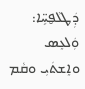ܕܲܛܠܵܦ̮ܚܹ̈ܐ: ܘܲܠܥܸܣ ܘܐܸܫܬܿܝܼ ܘܩܵܡ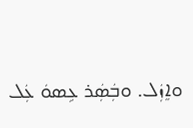ܘܐܸܙܲܠ. ܘܒܲܣܲܪ ܥܹܣܘܿ ܥܲܠ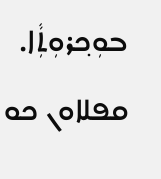ܒܘܼܟ݂ܪܘܼܬܼܵܐ.
ܩܦܠܐܘܢ ܟܘ